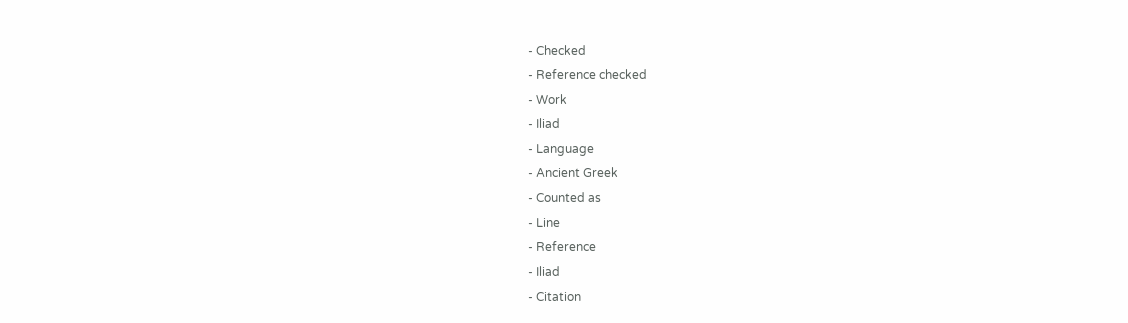- Checked
- Reference checked
- Work
- Iliad
- Language
- Ancient Greek
- Counted as
- Line
- Reference
- Iliad
- Citation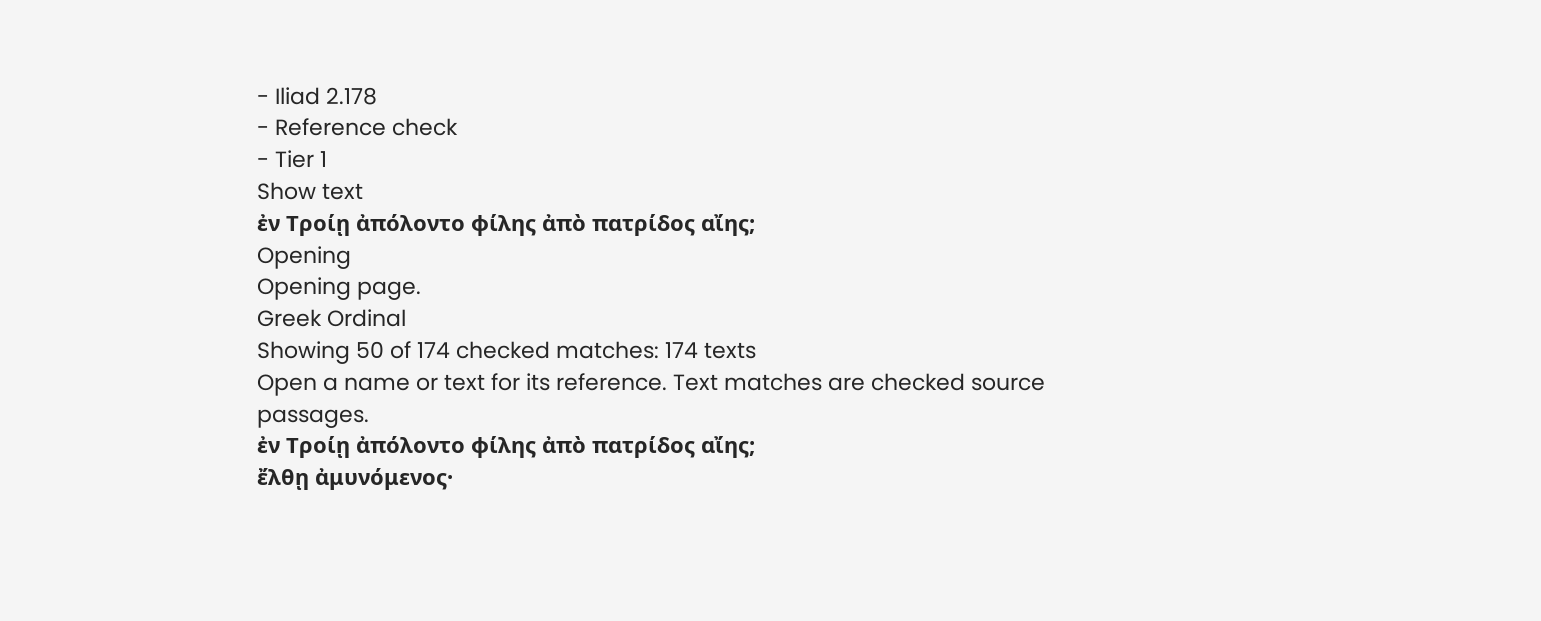- Iliad 2.178
- Reference check
- Tier 1
Show text
ἐν Τροίῃ ἀπόλοντο φίλης ἀπὸ πατρίδος αἴης;
Opening
Opening page.
Greek Ordinal
Showing 50 of 174 checked matches: 174 texts
Open a name or text for its reference. Text matches are checked source passages.
ἐν Τροίῃ ἀπόλοντο φίλης ἀπὸ πατρίδος αἴης;
ἔλθῃ ἀμυνόμενος·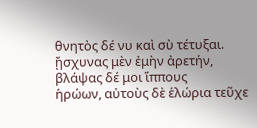θνητὸς δέ νυ καὶ σὺ τέτυξαι.
ᾔσχυνας μὲν ἐμὴν ἀρετήν, βλάψας δέ μοι ἵππους
ἡρώων, αὐτοὺς δὲ ἑλώρια τεῦχε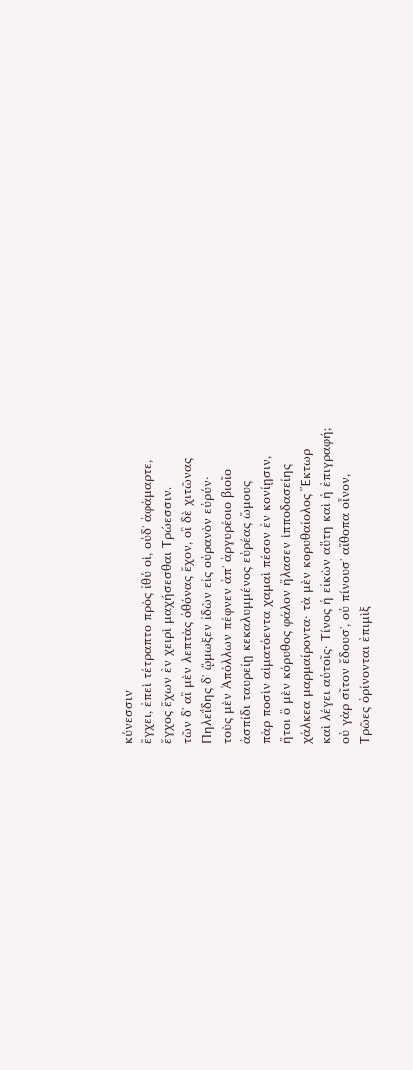κύνεσσιν
ἔγχει, ἐπεὶ τέτραπτο πρὸς ἰθύ οἱ, οὐδʼ ἀφάμαρτε,
ἔγχος ἔχων ἐν χειρὶ μαχήσεσθαι Τρώεσσιν.
τῶν δʼ αἳ μὲν λεπτὰς ὀθόνας ἔχον, οἳ δὲ χιτῶνας
Πηλεΐδης δʼ ᾤμωξεν ἰδὼν εἰς οὐρανὸν εὐρύν·
τοὺς μὲν Ἀπόλλων πέφνεν ἀπʼ ἀργυρέοιο βιοῖο
ἀσπίδι ταυρείῃ κεκαλυμμένος εὐρέας ὤμους
πὰρ ποσὶν αἱματόεντα χαμαὶ πέσον ἐν κονίῃσιν,
ἤτοι ὃ μὲν κόρυθος φάλον ἤλασεν ἱπποδασείης
χάλκεα μαρμαίροντα· τὰ μὲν κορυθαίολος Ἕκτωρ
καὶ λέγει αὐτοῖς· Τίνος ἡ εἰκὼν αὕτη καὶ ἡ ἐπιγραφή;
οὐ γὰρ σῖτον ἔδουσʼ, οὐ πίνουσʼ αἴθοπα οἶνον,
Τρῶες ὀρίνονται ἐπιμὶξ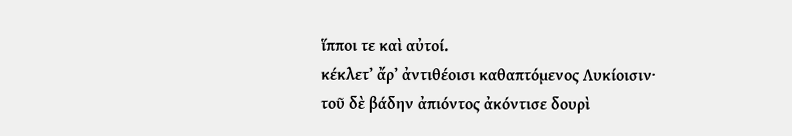ἵπποι τε καὶ αὐτοί.
κέκλετʼ ἄρʼ ἀντιθέοισι καθαπτόμενος Λυκίοισιν·
τοῦ δὲ βάδην ἀπιόντος ἀκόντισε δουρὶ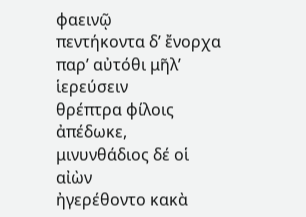φαεινῷ
πεντήκοντα δʼ ἔνορχα παρʼ αὐτόθι μῆλʼ ἱερεύσειν
θρέπτρα φίλοις ἀπέδωκε, μινυνθάδιος δέ οἱ αἰὼν
ἠγερέθοντο κακὰ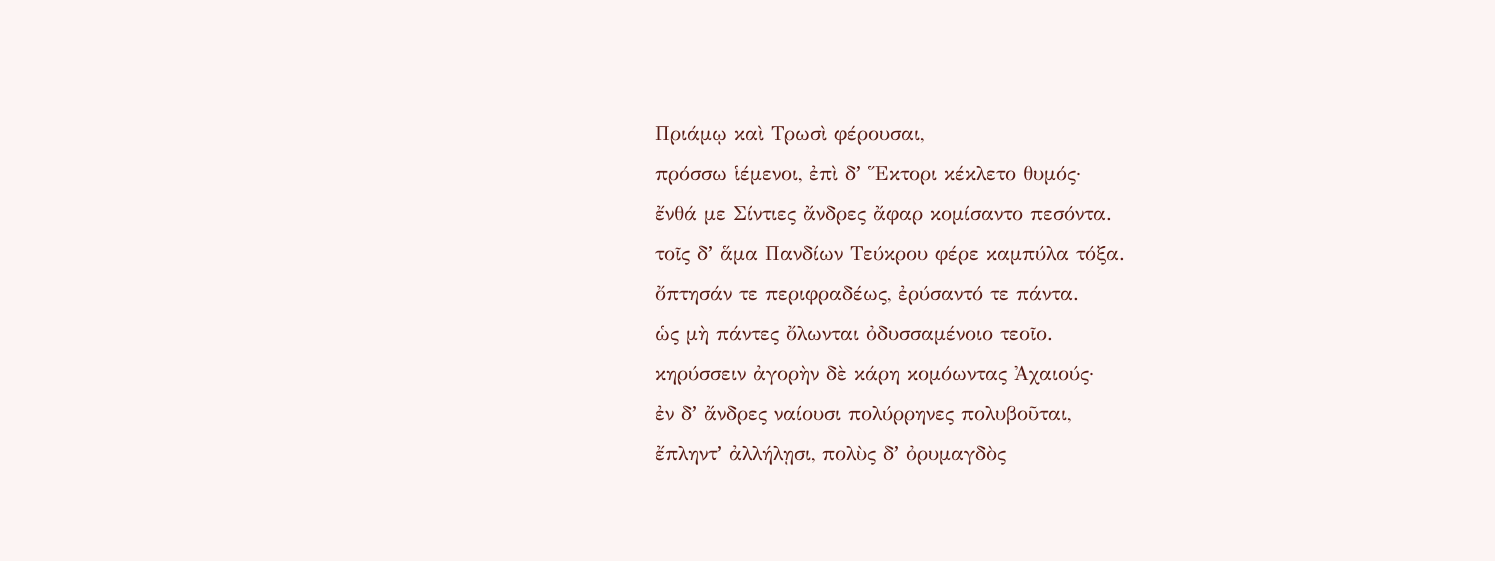Πριάμῳ καὶ Τρωσὶ φέρουσαι,
πρόσσω ἱέμενοι, ἐπὶ δʼ Ἕκτορι κέκλετο θυμός·
ἔνθά με Σίντιες ἄνδρες ἄφαρ κομίσαντο πεσόντα.
τοῖς δʼ ἅμα Πανδίων Τεύκρου φέρε καμπύλα τόξα.
ὄπτησάν τε περιφραδέως, ἐρύσαντό τε πάντα.
ὡς μὴ πάντες ὄλωνται ὀδυσσαμένοιο τεοῖο.
κηρύσσειν ἀγορὴν δὲ κάρη κομόωντας Ἀχαιούς·
ἐν δʼ ἄνδρες ναίουσι πολύρρηνες πολυβοῦται,
ἔπληντʼ ἀλλήλῃσι, πολὺς δʼ ὀρυμαγδὸς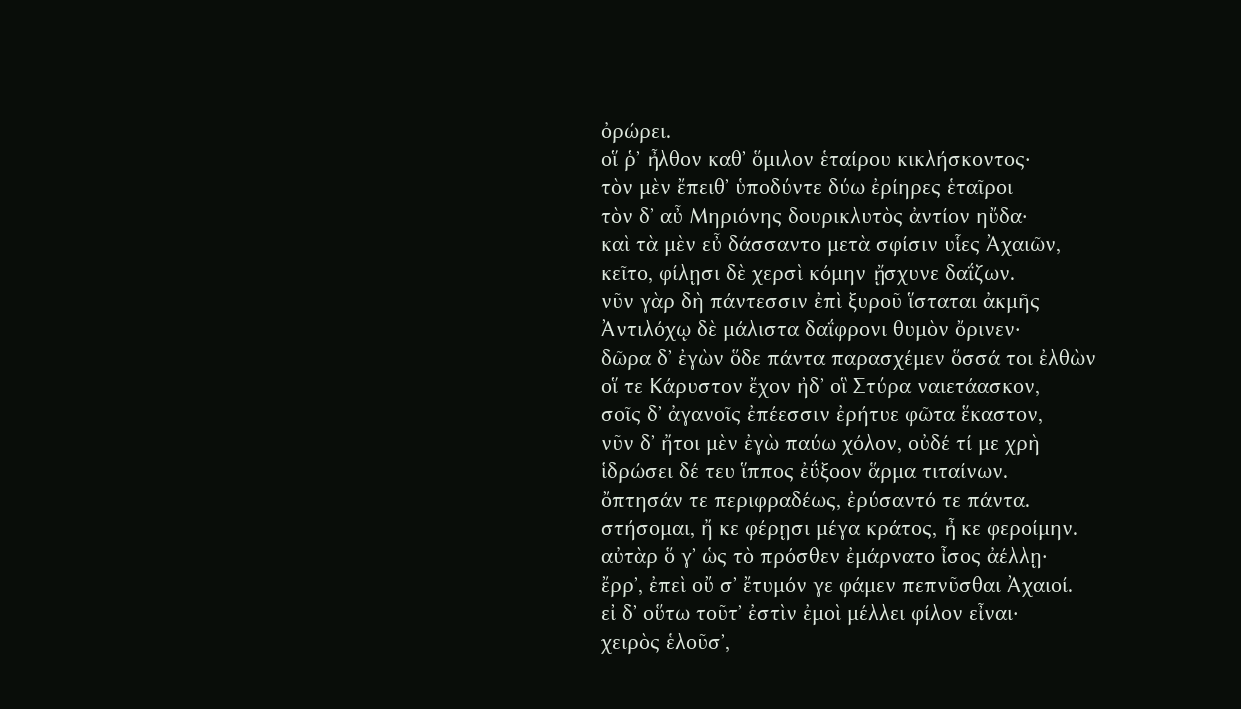ὀρώρει.
οἵ ῥʼ ἦλθον καθʼ ὅμιλον ἑταίρου κικλήσκοντος·
τὸν μὲν ἔπειθʼ ὑποδύντε δύω ἐρίηρες ἑταῖροι
τὸν δʼ αὖ Μηριόνης δουρικλυτὸς ἀντίον ηὔδα·
καὶ τὰ μὲν εὖ δάσσαντο μετὰ σφίσιν υἷες Ἀχαιῶν,
κεῖτο, φίλῃσι δὲ χερσὶ κόμην ᾔσχυνε δαΐζων.
νῦν γὰρ δὴ πάντεσσιν ἐπὶ ξυροῦ ἵσταται ἀκμῆς
Ἀντιλόχῳ δὲ μάλιστα δαΐφρονι θυμὸν ὄρινεν·
δῶρα δʼ ἐγὼν ὅδε πάντα παρασχέμεν ὅσσά τοι ἐλθὼν
οἵ τε Κάρυστον ἔχον ἠδʼ οἳ Στύρα ναιετάασκον,
σοῖς δʼ ἀγανοῖς ἐπέεσσιν ἐρήτυε φῶτα ἕκαστον,
νῦν δʼ ἤτοι μὲν ἐγὼ παύω χόλον, οὐδέ τί με χρὴ
ἱδρώσει δέ τευ ἵππος ἐΰξοον ἅρμα τιταίνων.
ὄπτησάν τε περιφραδέως, ἐρύσαντό τε πάντα.
στήσομαι, ἤ κε φέρῃσι μέγα κράτος, ἦ κε φεροίμην.
αὐτὰρ ὅ γʼ ὡς τὸ πρόσθεν ἐμάρνατο ἶσος ἀέλλῃ·
ἔρρʼ, ἐπεὶ οὔ σʼ ἔτυμόν γε φάμεν πεπνῦσθαι Ἀχαιοί.
εἰ δʼ οὕτω τοῦτʼ ἐστὶν ἐμοὶ μέλλει φίλον εἶναι·
χειρὸς ἑλοῦσʼ,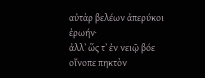αὐτὰρ βελέων ἀπερύκοι ἐρωήν·
ἀλλʼ ὥς τʼ ἐν νειῷ βόε οἴνοπε πηκτὸν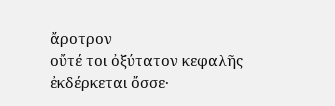ἄροτρον
οὔτέ τοι ὀξύτατον κεφαλῆς ἐκδέρκεται ὄσσε·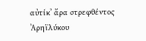αὐτίκʼ ἄρα στρεφθέντος Ἀρηϊλύκου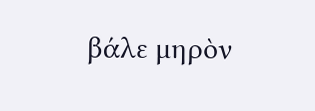βάλε μηρὸν